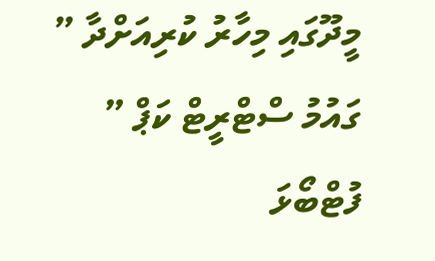މީދޫގައި މިހާރު ކުރިއަށްދާ ” ގައުމު ސްޓްރީޓް ކަޕް ” ފުޓްބޯޅަ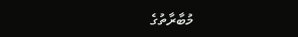މުބާރާތުގެ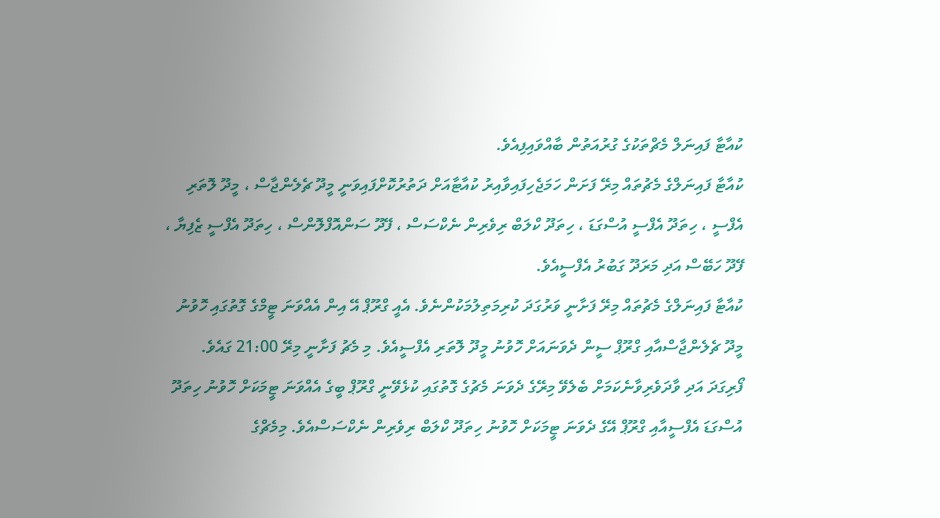ކުއާޓާ ފައިނަލް މެޗްތަކުގެ ގުރުއަތުން ބާއްވައިފިއެވެ.
ކުއާޓާ ފައިނަލްގެ މެޗުތައް މިރޭ ފަށަން ހަމަޖެހިފައިވާއިރު ކުއާޓާއަށް ދަތުރުކޮށްފައިވަނީ މީދޫ ޗެލެންޖާސް ، މީދޫ ލޮތަރި އެފްސީ ، ހިތަދޫ އެފްސީ އުސްގަޑަ ، ހިތަދޫ ކްލަބް ރިވެރިން ނެކްސަސް ، ފޭދޫ ސަންއޮފްލޮންސް ، ހިތަދޫ އެފްސީ ޒެފިޔާ ، ފޭދޫ ހަބޭސް އަދި މަރަދޫ ގަބުރު އެފްސީއެވެ.
ކުއާޓާ ފައިނަލްގެ މެޗުތައް މިރޭ ފަށާނީ ވަރުގަދަ ކުރިމަތިލުމަކުންނެވެ. އެއީ ގްރޫޕް އޭ އިން އެއްވަނަ ޓީމްގެ ގޮތުގައި ހޮވުނު މީދޫ ޗެލެންޖާސްއާއި ގްރޫޕް ސީން ދެވަނައަށް ހޮވުނު މީދޫ ލޮތަރި އެފްސީއެވެ. މި މެޗު ފަށާނީ މިރޭ 21:00 ގައެވެ.
ފޯރިގަދަ އަދި ވާދަވެރިވާނެކަމަށް ބެލެވޭ މިރޭގެ ދެވަނަ މެޗުގެ ގޮތުގައި ކުޅެވޭނީ ގްރޫޕް ބީގެ އެއްވަނަ ޓީމަކަށް ހޮވުނު ހިތަދޫ އުސްގަޑަ އެފްސީއާއި ގްރޫޕް އޭގެ ދެވަނަ ޓީމަކަށް ހޮވުނު ހިތަދޫ ކްލަބް ރިވެރިން ނެކްސަސްއެވެ. މިމެޗްގެ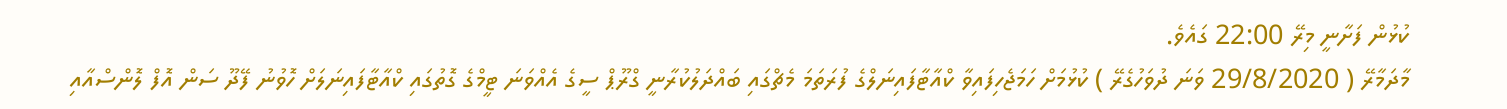ކުޅުން ފަށާނީ މިރޭ 22:00 ގައެވެ.
މާދަމާރޭ ( 29/8/2020 ވަނަ ދުވަހުގެރޭ ) ކުޅުމަށް ހަމަޖެހިފައިވާ ކްއާޓާފައިނަލްގެ ފުރަތަމަ މެޗްގައި ބައްދަލުކުރާނީ ގްރޫޕް ސީގެ އެއްވަނަ ޓީމްގެ ގޮތުގައި ކްއާޓާފައިނަލަށް ހޮވުނު ފޭދޫ ސަން އޮފް ލޮންސްއާއި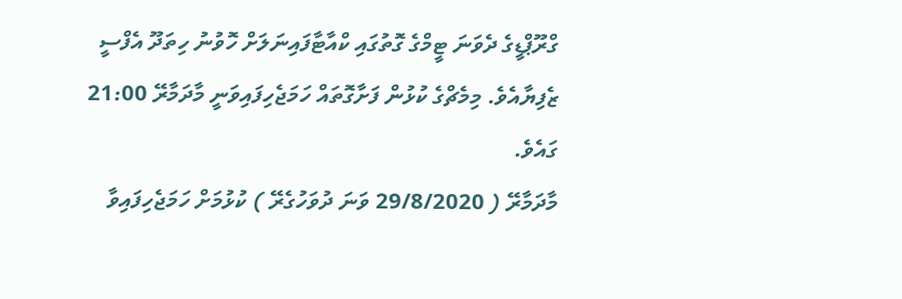ގްރޫޕްޑީގެ ދެވަނަ ޓީމްގެ ގޮތުގައި ކްއާޓާފައިނަލަށް ހޮވުނު ހިތަދޫ އެފްސީ ޒެފިޔާއެވެ. މިމެޗްގެ ކުޅުން ފަށާގޮތައް ހަމަޖެހިފައިވަނީ މާދަމާރޭ 21:00 ގައެވެ.
މާދަމާރޭ ( 29/8/2020 ވަނަ ދުވަހުގެރޭ ) ކުޅުމަށް ހަމަޖެހިފައިވާ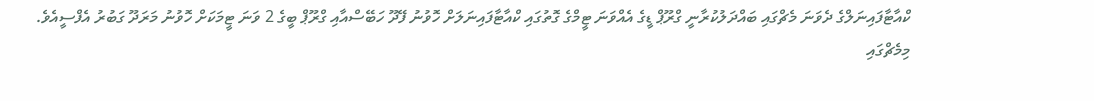ކްއާޓާފައިނަލްގެ ދެވަނަ މެޗްގައި ބައްދަލުކުރާނީ ގްރޫޕް ޑީގެ އެއްވަނަ ޓީމްގެ ގޮތުގައި ކްއާޓާފައިނަލަށް ހޮވުނު ފޭދޫ ހަބޭސްއާއި ގްރޫޕް ބީގެ 2 ވަނަ ޓީމަކަށް ހޮވުނު މަރަދޫ ގަބުރު އެފްސީއެވެ.
މިމެޗްގައި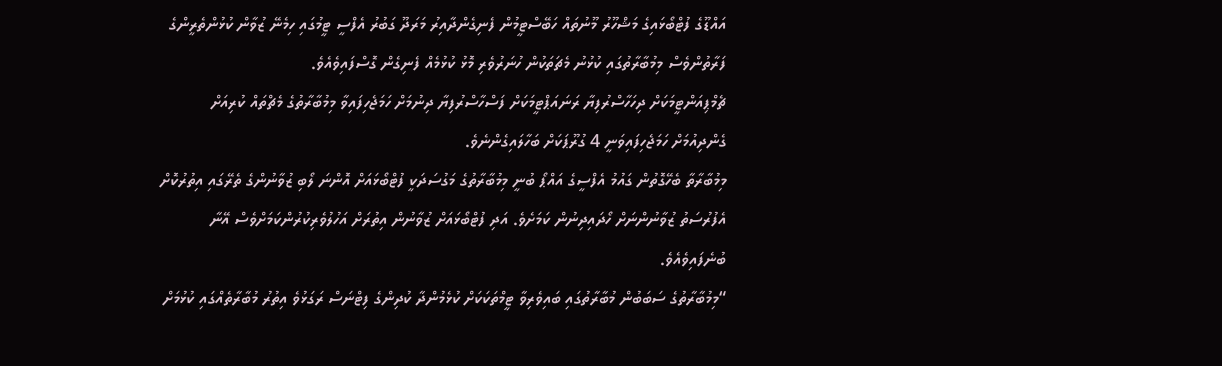އައްޑޫގެ ފުޓްބޯޅައިގެ މަޝްހޫރު މޫނުތައް ހަބޭސްޓީމުން ފެނިގެންދާއިރު މަރަދޫ ގަބުރު އެފްސީ ޓީމުގައި ހިމެނޭ ޒުވާން ކުޅުންތެރީންގެ ފަރާތުންވެސް މިމުބާރާތުގައި ކުޅުނު މެޗަތަކުން ހުނަރުވެރި މޮޅު ކުޅުމެއް ފެނިގެން ގޮސްފައިވެއެވެ.
ޗެމްޕިއަންޓީމަކަށް ދިހަހާސްރުފިޔާ ރަނައަޕްޓީމަކަށް ފަސްހާސްރުފިޔާ ދިނުމަށް ހަމަޖެހިފައިވާ މިމުބާރާތުގެ މެޗްތައް ކުރިއަށް ގެންދިއުމަށް ހަމަޖެހިފައިވަނީ 4 ގުރޫޕަކަށް ބަހާލައިގެންނެވެ.
މިމުބާރާތާ ބެހޭގޮތުން ގައުމު އެފްސީގެ އައްޕޯ ބުނީ މިމުބާރާތުގެ މަގުސަދަކީ ފުޓްބޯޅައަށް އޮންނަ ލޯބި ޒުވާނުންގެ ތެރޭގައި އިތުރުކޮށް އެފުރުސަތު ޒުވާނުންނަށް ހޯދައިދިނުން ކަމަށެވެ. އަދި ފުޓްބޯޅައަށް ޒުވާނުން އިތުރަށް އަހުލުވެރިކުރުންކަމަށްވެސް އޭނާ ބުނެފައިވެއެވެ.
“މިމުބާރާތުގެ ސަބަބުން މުބާރާތުގައި ބައިވެރިވާ ޓީމްތަކަކަށް ކުޅެމުންދާ ކުދިންގެ ފިޓްނަސް ރަގަޅުވެ އިތުރު މުބާރާތެއްގައި ކުޅުމަށް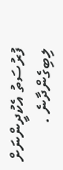ފުރުސަތު އެކުދީންނަށް ލިބިގެންދާނެ .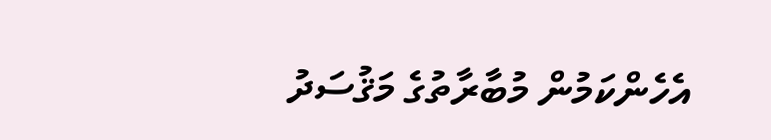އެހެންކަމުން މުބާރާތުގެ މަޤުސަދު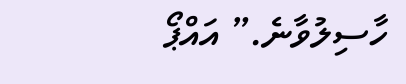ހާސިލުވާނެ.” އައްޕޯ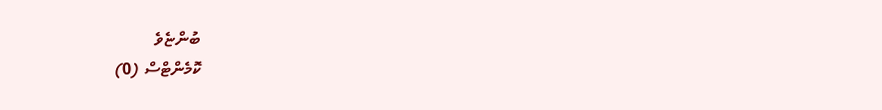ބުންޏެވެ
ކޮމެންޓްސް (0)